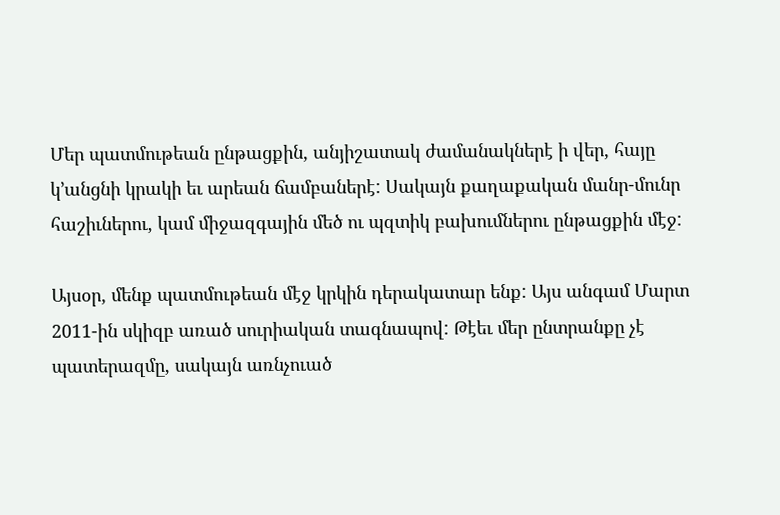Մեր պատմութեան ընթացքին, անյիշատակ ժամանակներէ ի վեր, հայը կ’անցնի կրակի եւ արեան ճամբաներէ: Սակայն քաղաքական մանր-մունր հաշիւներու, կամ միջազգային մեծ ու պզտիկ բախումներու ընթացքին մէջ:

Այսօր, մենք պատմութեան մէջ կրկին դերակատար ենք: Այս անգամ Մարտ 2011-ին սկիզբ առած սուրիական տագնապով: Թէեւ մեր ընտրանքը չէ պատերազմը, սակայն առնչուած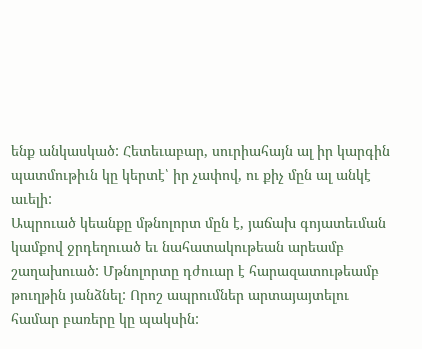ենք անկասկած: Հետեւաբար, սուրիահայն ալ իր կարգին պատմութիւն կը կերտէ՝ իր չափով, ու քիչ մըն ալ անկէ աւելի:
Ապրուած կեանքը մթնոլորտ մըն է, յաճախ գոյատեւման կամքով ջրդեղուած եւ նահատակութեան արեամբ շաղախուած: Մթնոլորտը դժուար է հարազատութեամբ թուղթին յանձնել: Որոշ ապրումներ արտայայտելու համար բառերը կը պակսին: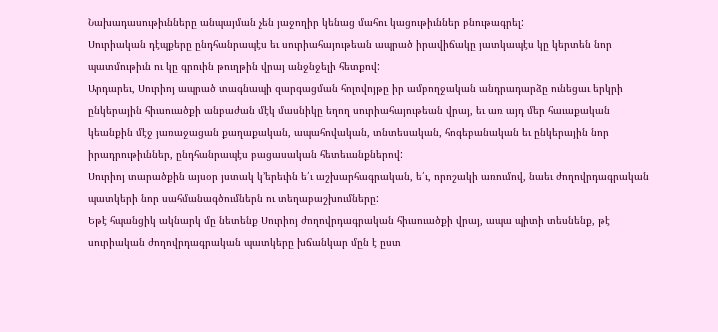Նախադասութիւնները անպայման չեն յաջողիր կենաց մահու կացութիւններ բնութագրել:
Սուրիական դէպքերը ընդհանրապէս եւ սուրիահայութեան ապրած իրավիճակը յատկապէս կը կերտեն նոր պատմութիւն ու կը գրուին թուղթին վրայ անջնջելի հետքով:
Արդարեւ, Սուրիոյ ապրած տագնապի զարգացման հոլովոյթը իր ամբողջական անդրադարձը ունեցաւ երկրի ընկերային հիւսուածքի անբաժան մէկ մասնիկը եղող սուրիահայութեան վրայ, եւ առ այդ մեր հաւաքական կեանքին մէջ յառաջացան քաղաքական, ապահովական, տնտեսական, հոգեբանական եւ ընկերային նոր իրադրութիւններ, ընդհանրապէս բացասական հետեւանքներով:
Սուրիոյ տարածքին այսօր յստակ կ’երեւին ե՛ւ աշխարհագրական, ե՛ւ, որոշակի առումով, նաեւ ժողովրդագրական պատկերի նոր սահմանագծումներն ու տեղաբաշխումները:
Եթէ հպանցիկ ակնարկ մը նետենք Սուրիոյ ժողովրդագրական հիւսուածքի վրայ, ապա պիտի տեսնենք, թէ սուրիական ժողովրդագրական պատկերը խճանկար մըն է ըստ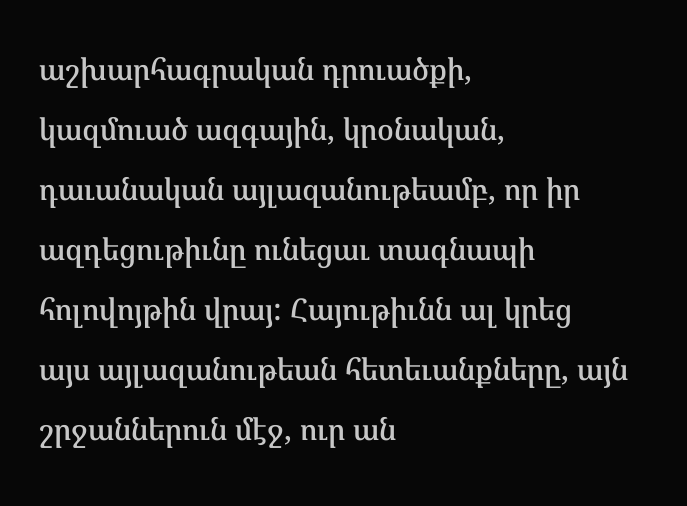աշխարհագրական դրուածքի, կազմուած ազգային, կրօնական, դաւանական այլազանութեամբ, որ իր ազդեցութիւնը ունեցաւ տագնապի հոլովոյթին վրայ: Հայութիւնն ալ կրեց այս այլազանութեան հետեւանքները, այն շրջաններուն մէջ, ուր ան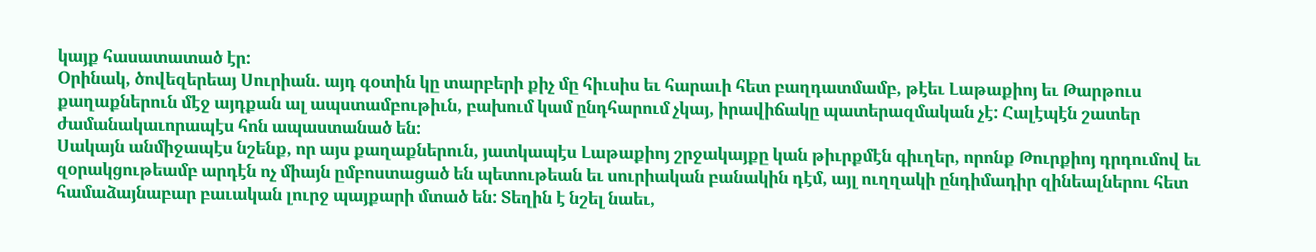կայք հասատատած էր:
Օրինակ, ծովեզերեայ Սուրիան. այդ գօտին կը տարբերի քիչ մը հիւսիս եւ հարաւի հետ բաղդատմամբ, թէեւ Լաթաքիոյ եւ Թարթուս քաղաքներուն մէջ այդքան ալ ապստամբութիւն, բախում կամ ընդհարում չկայ, իրավիճակը պատերազմական չէ: Հալէպէն շատեր ժամանակաւորապէս հոն ապաստանած են:
Սակայն անմիջապէս նշենք, որ այս քաղաքներուն, յատկապէս Լաթաքիոյ շրջակայքը կան թիւրքմէն գիւղեր, որոնք Թուրքիոյ դրդումով եւ զօրակցութեամբ արդէն ոչ միայն ըմբոստացած են պետութեան եւ սուրիական բանակին դէմ, այլ ուղղակի ընդիմադիր զինեալներու հետ համաձայնաբար բաւական լուրջ պայքարի մտած են: Տեղին է նշել նաեւ,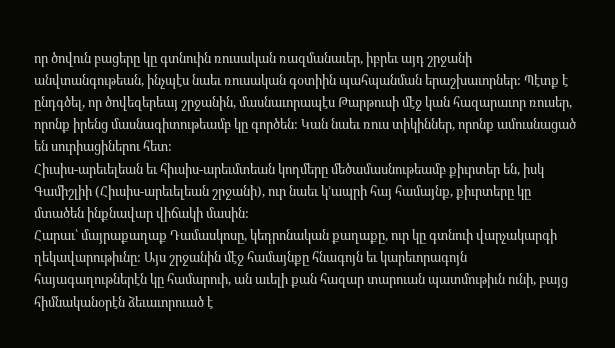որ ծովուն բացերը կը գտնուին ռուսական ռազմանաւեր, իբրեւ այդ շրջանի անվտանգութեան, ինչպէս նաեւ ռուսական գօտիին պահպանման երաշխաւորներ: Պէտք է ընդգծել, որ ծովեզերեայ շրջանին, մասնաւորապէս Թարթուսի մէջ կան հազարաւոր ռուսեր, որոնք իրենց մասնագիտութեամբ կը գործեն: Կան նաեւ ռուս տիկիններ, որոնք ամուսնացած են սուրիացիներու հետ:
Հիւսիս-արեւելեան եւ հիւսիս-արեւմտեան կողմերը մեծամասնութեամբ քիւրտեր են, իսկ Գամիշլիի (Հիւսիս-արեւելեան շրջանի), ուր նաեւ կ’ապրի հայ համայնք, քիւրտերը կը մտածեն ինքնավար վիճակի մասին:
Հարաւ՝ մայրաքաղաք Դամասկոսը, կեդրոնական քաղաքը, ուր կը գտնուի վարչակարգի ղեկավարութիւնը: Այս շրջանին մէջ համայնքը հնագոյն եւ կարեւորագոյն հայագաղութներէն կը համարուի, ան աւելի քան հազար տարուան պատմութիւն ունի, բայց հիմնականօրէն ձեւաւորուած է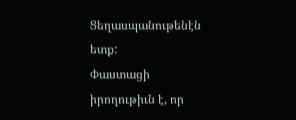Ցեղասպանութենէն ետք:
Փաստացի իրողութիւն է, որ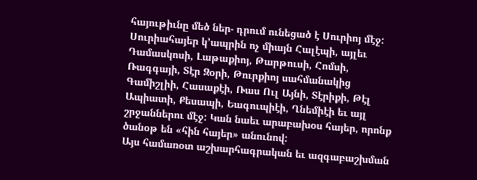հայութիւնը մեծ ներ- դրում ունեցած է Սուրիոյ մէջ:
Սուրիահայեր կ’ապրին ոչ միայն Հալէպի, այլեւ Դամասկոսի, Լաթաքիոյ, Թարթուսի, Հոմսի, Ռագգայի, Տէր Զօրի, Թուրքիոյ սահմանակից Գամիշլիի, Հասաքէի, Ռաս Ուլ Այնի, Տէրիքի, Թէլ Ապիատի, Քեսապի, Եագուպիէի, Ղնեմիէի եւ այլ շրջաններու մէջ: Կան նաեւ արաբախօս հայեր, որոնք ծանօթ են «հին հայեր» անունով:
Այս համառօտ աշխարհագրական եւ ազգաբաշխման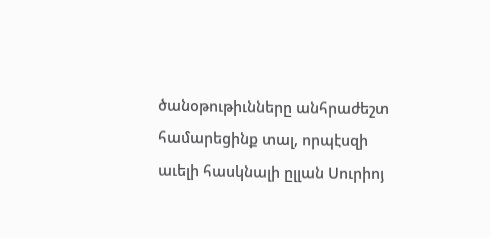ծանօթութիւնները անհրաժեշտ համարեցինք տալ, որպէսզի աւելի հասկնալի ըլլան Սուրիոյ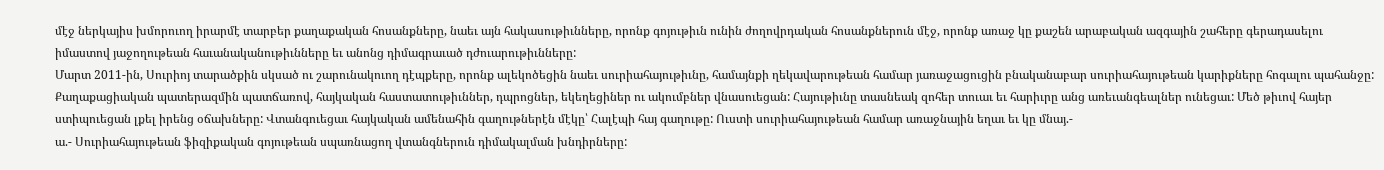մէջ ներկայիս խմորուող իրարմէ տարբեր քաղաքական հոսանքները, նաեւ այն հակասութիւնները, որոնք գոյութիւն ունին ժողովրդական հոսանքներուն մէջ, որոնք առաջ կը քաշեն արաբական ազգային շահերը գերադասելու իմաստով յաջողութեան հաւանականութիւնները եւ անոնց դիմագրաւած դժուարութիւնները:
Մարտ 2011-ին, Սուրիոյ տարածքին սկսած ու շարունակուող դէպքերը, որոնք ալեկոծեցին նաեւ սուրիահայութիւնը, համայնքի ղեկավարութեան համար յառաջացուցին բնականաբար սուրիահայութեան կարիքները հոգալու պահանջը:
Քաղաքացիական պատերազմին պատճառով, հայկական հաստատութիւններ, դպրոցներ, եկեղեցիներ ու ակումբներ վնասուեցան: Հայութիւնը տասնեակ զոհեր տուաւ եւ հարիւրը անց առեւանգեալներ ունեցաւ: Մեծ թիւով հայեր ստիպուեցան լքել իրենց օճախները: Վտանգուեցաւ հայկական ամենահին գաղութներէն մէկը՝ Հալէպի հայ գաղութը: Ուստի սուրիահայութեան համար առաջնային եղաւ եւ կը մնայ.-
ա.- Սուրիահայութեան ֆիզիքական գոյութեան սպառնացող վտանգներուն դիմակալման խնդիրները: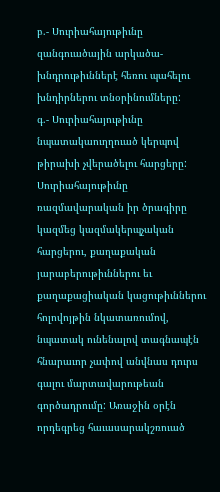բ.- Սուրիահայութիւնը զանգուածային արկածա- խնդրութիւններէ հեռու պահելու խնդիրներու տնօրինումները:
գ.- Սուրիահայութիւնը նպատակաուղղուած կերպով թիրախի չվերածելու հարցերը:
Սուրիահայութիւնը ռազմավարական իր ծրագիրը կազմեց կազմակերպչական հարցերու, քաղաքական յարաբերութիւններու եւ քաղաքացիական կացութիւններու հոլովոյթին նկատառումով, նպատակ ունենալով տագնապէն հնարաւոր չափով անվնաս դուրս գալու մարտավարութեան գործադրումը: Առաջին օրէն որդեգրեց հաւասարակշռուած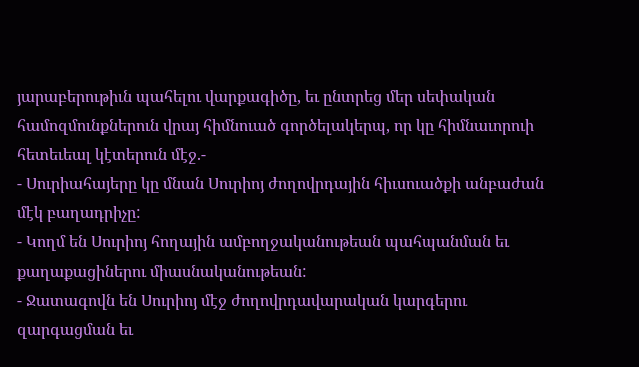յարաբերութիւն պահելու վարքագիծը, եւ ընտրեց մեր սեփական համոզմունքներուն վրայ հիմնուած գործելակերպ, որ կը հիմնաւորուի հետեւեալ կէտերուն մէջ.-
- Սուրիահայերը կը մնան Սուրիոյ ժողովրդային հիւսուածքի անբաժան մէկ բաղադրիչը:
- Կողմ են Սուրիոյ հողային ամբողջականութեան պահպանման եւ քաղաքացիներու միասնականութեան:
- Ջատագովն են Սուրիոյ մէջ ժողովրդավարական կարգերու զարգացման եւ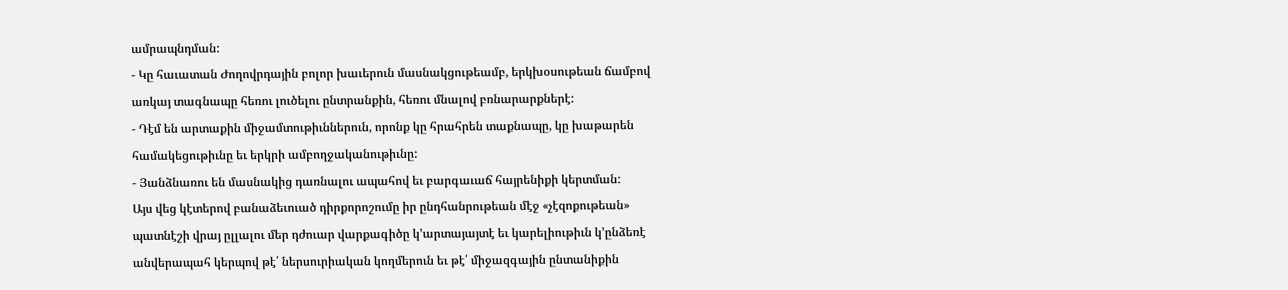ամրապնդման:
- Կը հաւատան Ժողովրդային բոլոր խաւերուն մասնակցութեամբ, երկխօսութեան ճամբով առկայ տագնապը հեռու լուծելու ընտրանքին, հեռու մնալով բռնարարքներէ:
- Դէմ են արտաքին միջամտութիւններուն, որոնք կը հրահրեն տաքնապը, կը խաթարեն համակեցութիւնը եւ երկրի ամբողջականութիւնը:
- Յանձնառու են մասնակից դառնալու ապահով եւ բարգաւաճ հայրենիքի կերտման:
Այս վեց կէտերով բանաձեւուած դիրքորոշումը իր ընդհանրութեան մէջ «չէզոքութեան» պատնէշի վրայ ըլլալու մեր դժուար վարքագիծը կ’արտայայտէ եւ կարելիութիւն կ’ընձեռէ անվերապահ կերպով թէ՛ ներսուրիական կողմերուն եւ թէ՛ միջազգային ընտանիքին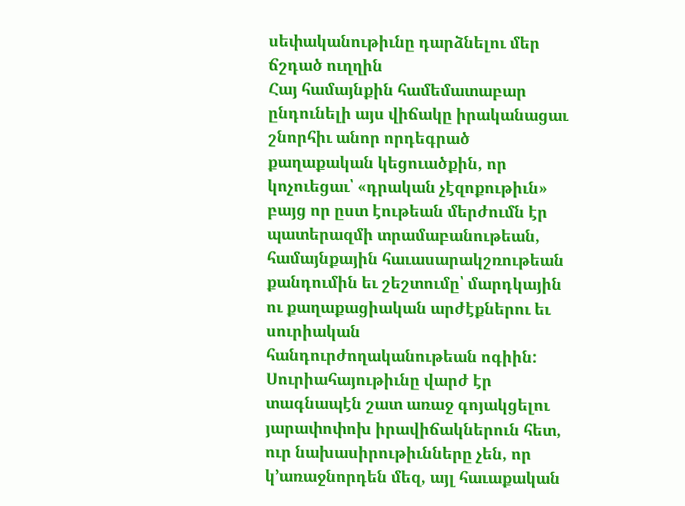սեփականութիւնը դարձնելու մեր ճշդած ուղղին
Հայ համայնքին համեմատաբար ընդունելի այս վիճակը իրականացաւ շնորհիւ անոր որդեգրած քաղաքական կեցուածքին, որ կոչուեցաւ՝ «դրական չէզոքութիւն» բայց որ ըստ էութեան մերժումն էր պատերազմի տրամաբանութեան, համայնքային հաւասարակշռութեան քանդումին եւ շեշտումը՝ մարդկային ու քաղաքացիական արժէքներու եւ սուրիական հանդուրժողականութեան ոգիին:
Սուրիահայութիւնը վարժ էր տագնապէն շատ առաջ գոյակցելու յարափոփոխ իրավիճակներուն հետ, ուր նախասիրութիւնները չեն, որ կ’առաջնորդեն մեզ, այլ հաւաքական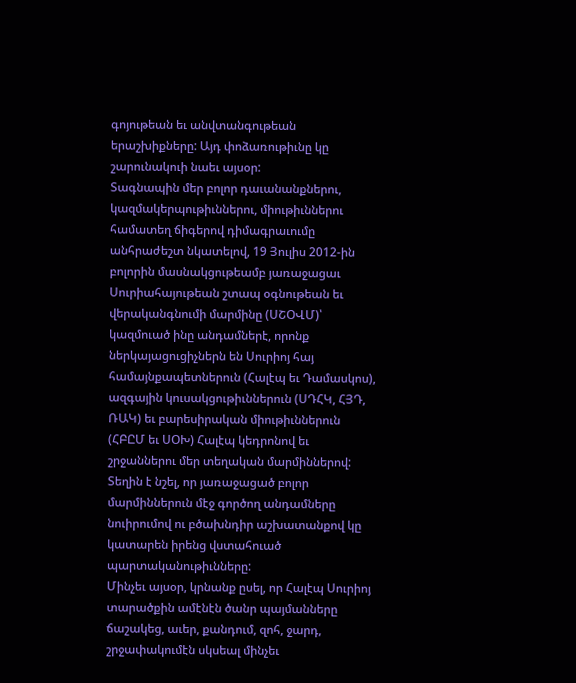գոյութեան եւ անվտանգութեան երաշխիքները: Այդ փոձառութիւնը կը շարունակուի նաեւ այսօր:
Տագնապին մեր բոլոր դաւանանքներու, կազմակերպութիւններու, միութիւններու համատեղ ճիգերով դիմագրաւումը անհրաժեշտ նկատելով, 19 Յուլիս 2012-ին բոլորին մասնակցութեամբ յառաջացաւ Սուրիահայութեան շտապ օգնութեան եւ վերականգնումի մարմինը (ՍՇՕՎՄ)՝ կազմուած ինը անդամներէ, որոնք ներկայացուցիչներն են Սուրիոյ հայ համայնքապետներուն (Հալէպ եւ Դամասկոս), ազգային կուսակցութիւններուն (ՍԴՀԿ, ՀՅԴ, ՌԱԿ) եւ բարեսիրական միութիւններուն (ՀԲԸՄ եւ ՍՕԽ) Հալէպ կեդրոնով եւ շրջաններու մեր տեղական մարմիններով:
Տեղին է նշել, որ յառաջացած բոլոր մարմիններուն մէջ գործող անդամները նուիրումով ու բծախնդիր աշխատանքով կը կատարեն իրենց վստահուած պարտականութիւնները:
Մինչեւ այսօր, կրնանք ըսել, որ Հալէպ Սուրիոյ տարածքին ամէնէն ծանր պայմանները ճաշակեց, աւեր, քանդում, զոհ, ջարդ, շրջափակումէն սկսեալ մինչեւ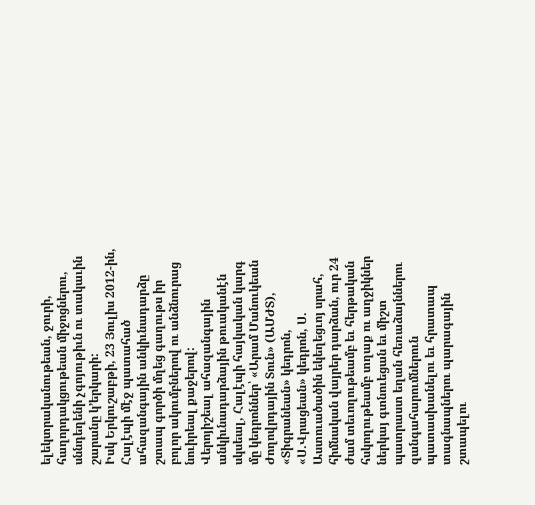ելեկտրականութեան, ջուրի, հաղորդակցութեան միջոցներու, սննդեղենի չգոյութիւն ու տակաւին շարանը կ’երկարի:
Իսկ Երկուշաբթի, 23 Յուլիս 2012-ին, Հալէպի մէջ պատահած ահազանգային անկիւնադարձը շտապ գործի մղեց գաղութս իր բոլոր ակումբներով ու անձնուրաց նուիրեալ քաջերով:
Վերոյիշեալ ահազանգային անկիւնադարձային թուականէն սկսեալ, Հալէպի հայկական կարգ մը կեդրոններ՝ «Արամ Մանուկեան Ժողովրդային Տուն» (ԱՄԺՏ), «Տիգրանեան» կեդրոն, «Ս.Վրացեան» կեդրոն, Ս. Աստուածածին եկեղեցւոյ սրահ, հիմնական վայրեր դարձան, ուր 24 ժամ տեւողութեամբ եւ հերթական հսկողութեամբ տղաք ու աղջիկներ ներկայ գտնուեցան եւ միշտ պատրաստ եղան հեռաձայններու զանգահարումներուն պատասխանելու եւ հրատապ տագնապներու պարագային շտապելու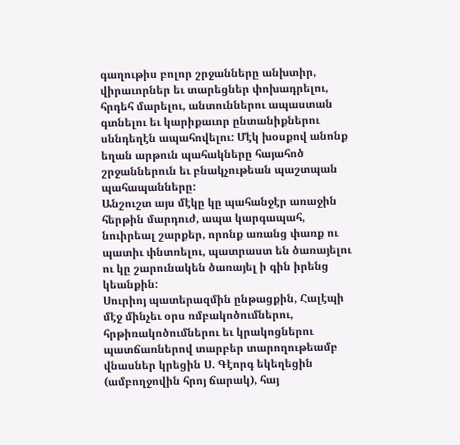գաղութիս բոլոր շրջանները անխտիր, վիրաւորներ եւ տարեցներ փոխադրելու, հրդեհ մարելու, անտուններու ապաստան գտնելու եւ կարիքաւոր ընտանիքներու սննդեղէն ապահովելու: Մէկ խօսքով անոնք եղան արթուն պահակները հայահոծ շրջաններուն եւ բնակչութեան պաշտպան պահապանները:
Անշուշտ այս մէկը կը պահանջէր առաջին հերթին մարդուժ, ապա կարգապահ, նուիրեալ շարքեր, որոնք առանց փառք ու պատիւ փնտռելու, պատրաստ են ծառայելու ու կը շարունակեն ծառայել ի գին իրենց կեանքին:
Սուրիոյ պատերազմին ընթացքին, Հալէպի մէջ մինչեւ օրս ռմբակոծումներու, հրթիռակոծումներու եւ կրակոցներու պատճառներով տարբեր տարողութեամբ վնասներ կրեցին Ս. Գէորգ եկեղեցին (ամբողջովին հրոյ ճարակ), հայ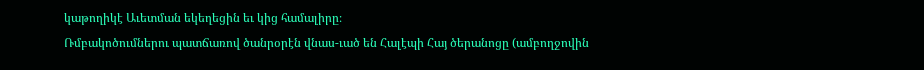կաթողիկէ Աւետման եկեղեցին եւ կից համալիրը։
Ռմբակոծումներու պատճառով ծանրօրէն վնաս-ւած են Հալէպի Հայ ծերանոցը (ամբողջովին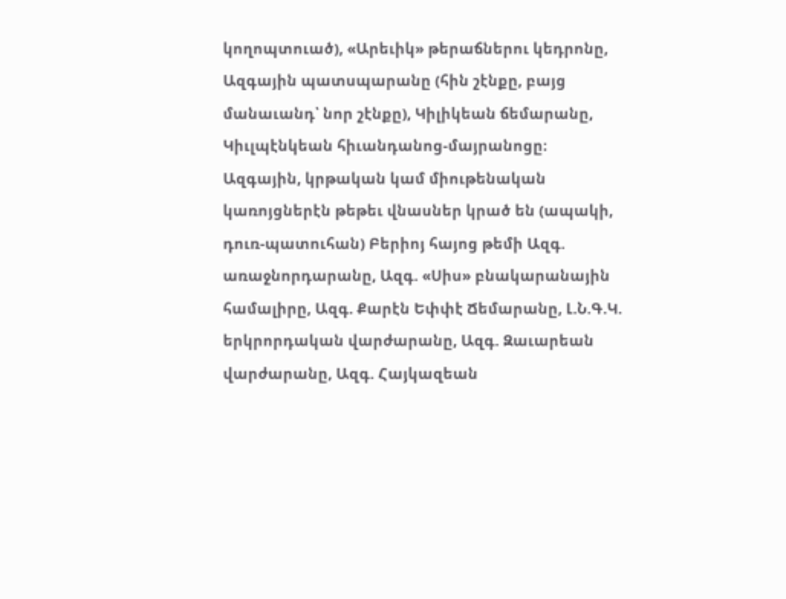կողոպտուած), «Արեւիկ» թերաճներու կեդրոնը, Ազգային պատսպարանը (հին շէնքը, բայց մանաւանդ՝ նոր շէնքը), Կիլիկեան ճեմարանը, Կիւլպէնկեան հիւանդանոց-մայրանոցը։
Ազգային, կրթական կամ միութենական կառոյցներէն թեթեւ վնասներ կրած են (ապակի, դուռ-պատուհան) Բերիոյ հայոց թեմի Ազգ. առաջնորդարանը, Ազգ. «Սիս» բնակարանային համալիրը, Ազգ. Քարէն Եփփէ Ճեմարանը, Լ.Ն.Գ.Կ. երկրորդական վարժարանը, Ազգ. Զաւարեան վարժարանը, Ազգ. Հայկազեան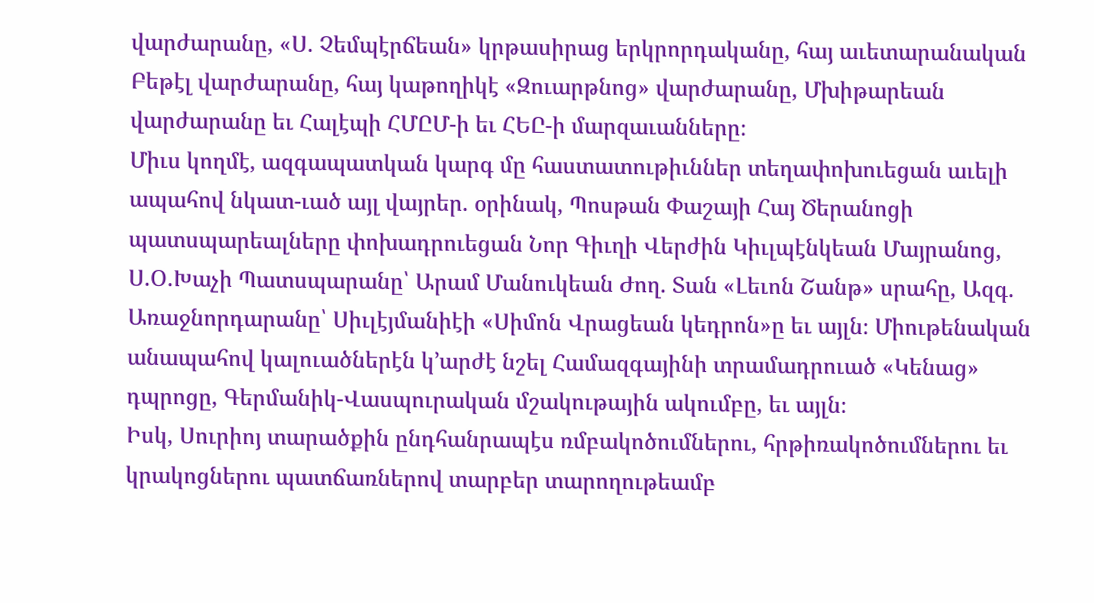վարժարանը, «Ս. Չեմպէրճեան» կրթասիրաց երկրորդականը, հայ աւետարանական Բեթէլ վարժարանը, հայ կաթողիկէ «Զուարթնոց» վարժարանը, Մխիթարեան վարժարանը եւ Հալէպի ՀՄԸՄ-ի եւ ՀԵԸ-ի մարզաւանները։
Միւս կողմէ, ազգապատկան կարգ մը հաստատութիւններ տեղափոխուեցան աւելի ապահով նկատ-ւած այլ վայրեր. օրինակ, Պոսթան Փաշայի Հայ Ծերանոցի պատսպարեալները փոխադրուեցան Նոր Գիւղի Վերժին Կիւլպէնկեան Մայրանոց, Ս.Օ.Խաչի Պատսպարանը՝ Արամ Մանուկեան Ժող. Տան «Լեւոն Շանթ» սրահը, Ազգ. Առաջնորդարանը՝ Սիւլէյմանիէի «Սիմոն Վրացեան կեդրոն»ը եւ այլն։ Միութենական անապահով կալուածներէն կ’արժէ նշել Համազգայինի տրամադրուած «Կենաց» դպրոցը, Գերմանիկ-Վասպուրական մշակութային ակումբը, եւ այլն։
Իսկ, Սուրիոյ տարածքին ընդհանրապէս ռմբակոծումներու, հրթիռակոծումներու եւ կրակոցներու պատճառներով տարբեր տարողութեամբ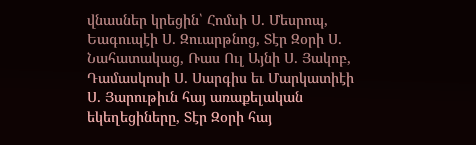վնասներ կրեցին՝ Հոմսի Ս. Մեսրոպ, Եագուպէի Ս. Զուարթնոց, Տէր Զօրի Ս. Նահատակաց, Ռաս Ուլ Այնի Ս. Յակոբ, Դամասկոսի Ս. Սարգիս եւ Մարկատիէի Ս. Յարութիւն հայ առաքելական եկեղեցիները, Տէր Զօրի հայ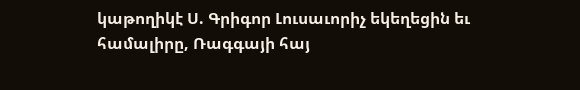կաթողիկէ Ս. Գրիգոր Լուսաւորիչ եկեղեցին եւ համալիրը, Ռագգայի հայ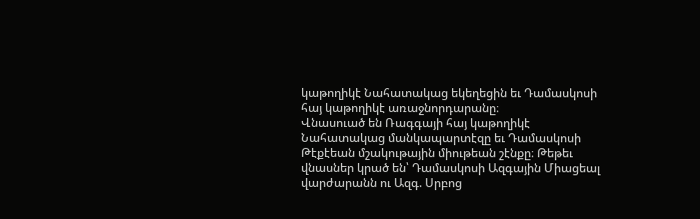կաթողիկէ Նահատակաց եկեղեցին եւ Դամասկոսի հայ կաթողիկէ առաջնորդարանը։
Վնասուած են Ռագգայի հայ կաթողիկէ Նահատակաց մանկապարտէզը եւ Դամասկոսի Թէքէեան մշակութային միութեան շէնքը։ Թեթեւ վնասներ կրած են՝ Դամասկոսի Ազգային Միացեալ վարժարանն ու Ազգ. Սրբոց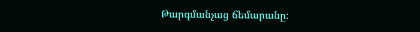Թարգմանչաց ճեմարանը: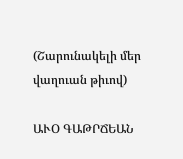(Շարունակելի մեր վաղուան թիւով)

ԱՒՕ ԳԱԹՐՃԵԱՆ